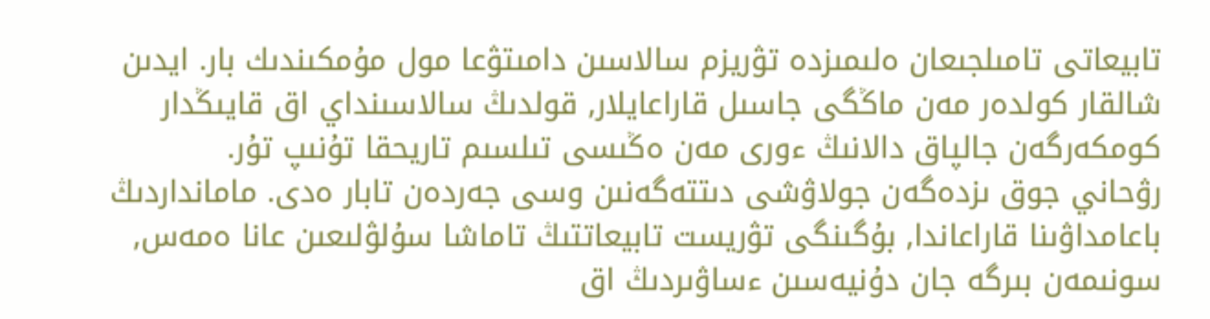تابيعاتى تامىلجىعان ەلىمىزدە تۋريزم سالاسىن دامىتۋعا مول مۇمكىندىك بار. ايدىن شالقار كولدەر مەن ماڭگى جاسىل قاراعايلار, قولدىڭ سالاسىنداي اق قايىڭدار كومكەرگەن جالپاق دالانىڭ ءورى مەن ەڭىسى تىلسىم تاريحقا تۇنىپ تۇر.
رۋحاني جوق ىزدەگەن جولاۋشى دىتتەگەنىن وسى جەردەن تابار ەدى. مامانداردىڭ باعامداۋىنا قاراعاندا, بۇگىنگى تۋريست تابيعاتتىڭ تاماشا سۇلۋلىعىن عانا ەمەس, سونىمەن بىرگە جان دۇنيەسىن ءساۋىردىڭ اق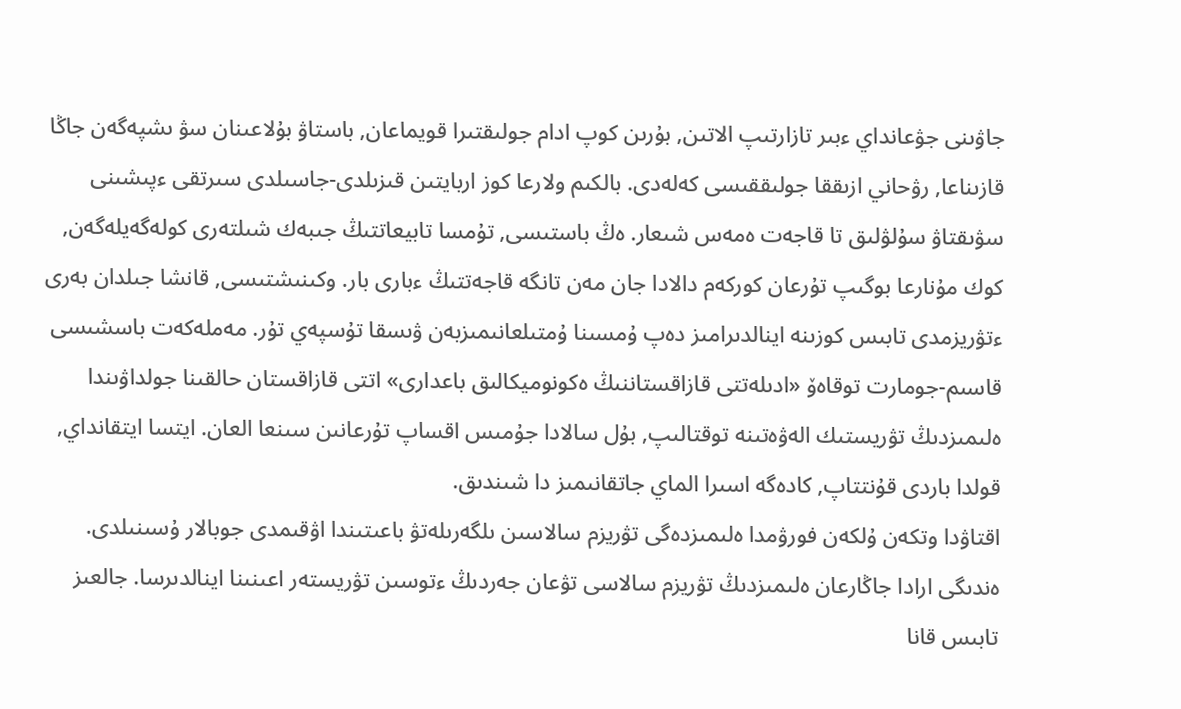جاۋىنى جۋعانداي ءبىر تازارتىپ الاتىن, بۇرىن كوپ ادام جولىقتىرا قويماعان, باستاۋ بۇلاعىنان سۋ ىشپەگەن جاڭا قازىناعا, رۋحاني ازىققا جولىققىسى كەلەدى. بالكىم ولارعا كوز اربايتىن قىزىلدى-جاسىلدى سىرتقى ءپىشىنى سۋىقتاۋ سۇلۋلىق تا قاجەت ەمەس شىعار. ەڭ باستىسى, تۇمسا تابيعاتتىڭ جىبەك شىلتەرى كولەگەيلەگەن, كوك مۇنارعا بوگىپ تۇرعان كوركەم دالادا جان مەن تانگە قاجەتتىڭ ءبارى بار. وكىنىشتىسى, قانشا جىلدان بەرى ءتۋريزمدى تابىس كوزىنە اينالدىرامىز دەپ ۇمسىنا ۇمتىلعانىمىزبەن ۋىسقا تۇسپەي تۇر. مەملەكەت باسشىسى قاسىم-جومارت توقاەۆ «ادىلەتتى قازاقستاننىڭ ەكونوميكالىق باعدارى» اتتى قازاقستان حالقىنا جولداۋىندا ەلىمىزدىڭ تۋريستىك الەۋەتىنە توقتالىپ, بۇل سالادا جۇمىس اقساپ تۇرعانىن سىنعا العان. ايتسا ايتقانداي, قولدا باردى قۇنتتاپ, كادەگە اسىرا الماي جاتقانىمىز دا شىندىق.
اقتاۋدا وتكەن ۇلكەن فورۋمدا ەلىمىزدەگى تۋريزم سالاسىن ىلگەرىلەتۋ باعىتىندا اۋقىمدى جوبالار ۇسىنىلدى. ەندىگى ارادا جاڭارعان ەلىمىزدىڭ تۋريزم سالاسى تۋعان جەردىڭ ءتوسىن تۋريستەر اعىنىنا اينالدىرسا. جالعىز تابىس قانا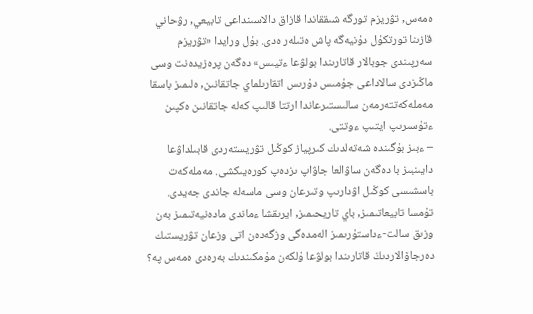ەمەس, تۋريزم تورگە شىققاندا قازاق دالاسىنداعى تابيعي, رۋحاني قازىنا تورتكۇل دۇنيەگە پاش ەتىلەر ەدى. بۇل ورايدا «تۋريزم سەرپىندى جوبالار قاتارىندا بولۋعا ءتيىس» دەگەن پرەزيدەنت وسى ماڭىزدى سالاداعى جۇمىس دۇرىس اتقارىلماي جاتقانىن, ەلىمىز باسقا مەملەكەتتەرمەن سالىستىرعاندا ارتتا قالىپ كەلە جاتقانىن ەكپىن ءتۇسىرىپ ايتىپ ءوتتى.
– ءبىز بۇگىندە شەتەلدىك كىرپياز كوڭىل تۋريستەردى قابىلداۋعا دايىنبىز با دەگەن ساۋالعا جاۋاپ ىزدەپ كورەيىكشى. مەملەكەت باسشىسى كوڭىل اۋدارىپ وتىرعان وسى ماسەلە جاندى جەيدى. تۇمسا تابيعاتىمىز, باي تاريحىمىز, ايرىقشا ءماندى مادەنيەتىمىز بەن وزىق سالت-ءداستۇرىمىز الەمدەگى وزگەدەن اتى وزعان تۋريستىك دەرجاۆالاردىڭ قاتارىندا بولۋعا ۇلكەن مۇمكىندىك بەرەدى ەمەس پە؟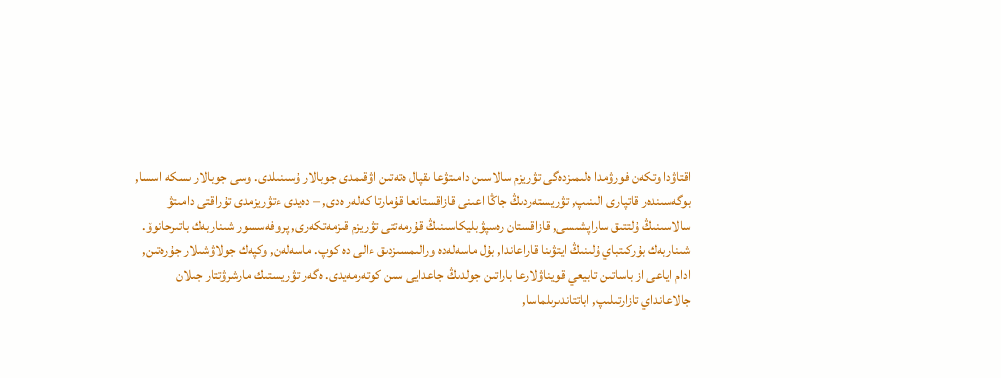اقتاۋدا وتكەن فورۋمدا ەلىمىزدەگى تۋريزم سالاسىن دامىتۋعا ىقپال ەتەتىن اۋقىمدى جوبالار ۇسىنىلدى. وسى جوبالار ىسكە اسسا, بوگەسىندەر قاتپارى الىنىپ, تۋريستەردىڭ جاڭا اعىنى قازاقستانعا قۇمارتا كەلەر ەدى, – دەيدى ءتۋريزمدى تۇراقتى دامىتۋ سالاسىنىڭ ۇلتتىق ساراپشىسى, قازاقستان رەسپۋبليكاسىنىڭ قۇرمەتتى تۋريزم قىزمەتكەرى, پروفەسسور شىناربەك باتىرحانوۆ.
شىناربەك بۇركىتباي ۇلىنىڭ ايتۋىنا قاراعاندا, بۇل ماسەلەدە ورالىمسىزدىق ءالى دە كوپ. ماسەلەن, وكپەك جولاۋشىلار جۇرەتىن, ادام اياعى از باساتىن تابيعي قويناۋلارعا باراتىن جولدىڭ جاعدايى سىن كوتەرمەيدى. ەگەر تۋريستىك مارشرۋتتار جىلان جالاعانداي تازارتىلىپ, اباتتاندىرىلماسا,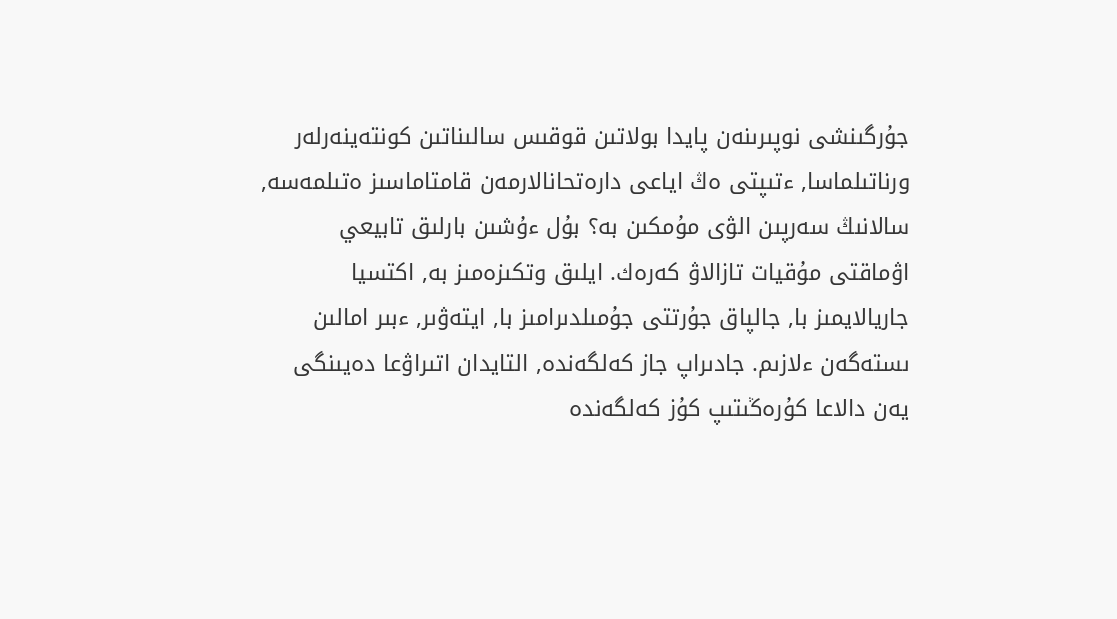جۇرگىنشى نوپىرىنەن پايدا بولاتىن قوقىس سالىناتىن كونتەينەرلەر ورناتىلماسا, ءتىپتى ەڭ اياعى دارەتحانالارمەن قامتاماسىز ەتىلمەسە, سالانىڭ سەرپىن الۋى مۇمكىن بە؟ بۇل ءۇشىن بارلىق تابيعي اۋماقتى مۇقيات تازالاۋ كەرەك. ايلىق وتكىزەمىز بە, اكتسيا جاريالايمىز با, جالپاق جۇرتتى جۇمىلدىرامىز با, ايتەۋىر, ءبىر امالىن ىستەگەن ءلازىم. جادىراپ جاز كەلگەندە, التايدان اتىراۋعا دەيىنگى يەن دالاعا كۇرەڭىتىپ كۇز كەلگەندە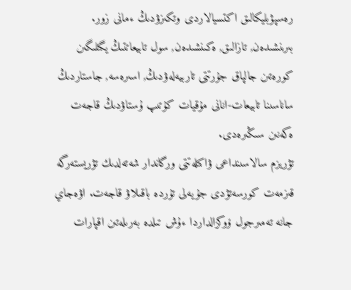رەسپۋبليكالىق اكتسيالاردى وتكىزۋدىڭ ءمانى زور. بىرىنشىدەن, تازالىق, ەكىنشىدەن, سول تابيعاتتىڭ يگىلىگىن كورەتىن جالپاق جۇرتتى تاربيەلەۋدىڭ, اسىرەسە, جاستاردىڭ ساناسىنا تابيعات-انانى مۇقيات كۇتىپ ۇستاۋدىڭ قاجەت ەكەنىن سىڭىرەدى.
تۋريزم سالاسىنداعى ۋاكىلەتتى ورگاندار شەتەلدىك تۋريستەرگە قىزمەت كورسەتۋدى جۇيەلى تۇردە باقىلاۋ قاجەت. اۋەجاي جانە تەمىرجول ۆوكزالداردا ءۇش تىلدە بەرىلەتىن اقپارات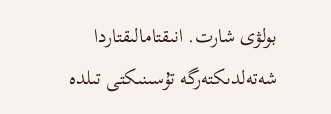بولۋى شارت. انىقتامالىقتاردا شەتەلدىكتەرگە تۇسىنىكتى تىلدە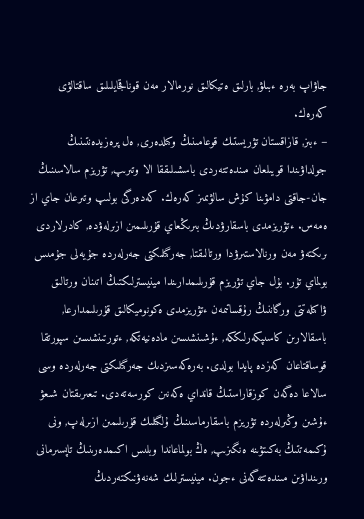جاۋاپ بەرە ءبىلۋ, بارلىق ەتيكالىق نورمالار مەن قوناقجايلىلىق ساقتالۋى كەرەك.
– ءبىز, قازاقستان تۋريستىك قوعامىنىڭ وكىلدەرى, ەل پرەزيدەنتىنىڭ جولداۋىندا قويىلعان مىندەتتەردى باسشىلىققا الا وتىرىپ, تۋريزم سالاسىنىڭ جان-جاقتى دامۋىنا كۇش سالۋىمىز كەرەك. كەدەرگى بولىپ وتىرعان جاي از ەمەس. ءتۋريزمدى باسقارۋدىڭ بىرىڭعاي قۇرىلىمىن ازىرلەۋدە, كادرلاردى ىرىكتەۋ مەن ورنالاستىرۋدا ورتالىقتا, جەرگىلىكتى جەرلەردە جۇيەلى جۇمىس بولماي تۇر. بۇل جاي تۋريزم قۇرىلىمدارىندا مينيسترلىكتىڭ اتىنان ورتالىق ۋاكىلەتتى ورگاننىڭ رۇقساتىمەن ءتۋريزمدى ەكونوميكالىق قۇرىلىمدارعا, باسقالارىن كاسىپكەرلىككە, ءۇشىنشىسىن مادەنيەتكە, ءتورتىنشىسىن سپورتقا قوساقتاعان كەزدە پايدا بولدى. بەرەكەسىزدىك جەرگىلىكتى جەرلەردە وسى سالاعا دەگەن كوزقاراستىڭ قانداي ەكەنىن كورسەتەدى. تىعىرىقتان شىعۋ ءۇشىن وڭىرلەردە تۋريزم باسقارماسىنىڭ ۇلگىلىك قۇرىلىمىن ازىرلەپ, ونى ۇكىمەتتىڭ بەكىتۋىنە ەنگىزىپ, ەڭ بولماعاندا وبلىس اكىمدەرىنىڭ تاپسىرمانى ورىنداۋىن مىندەتتەگەنى ءجون. مينيسترلىك شەنەۋنىكتەردىڭ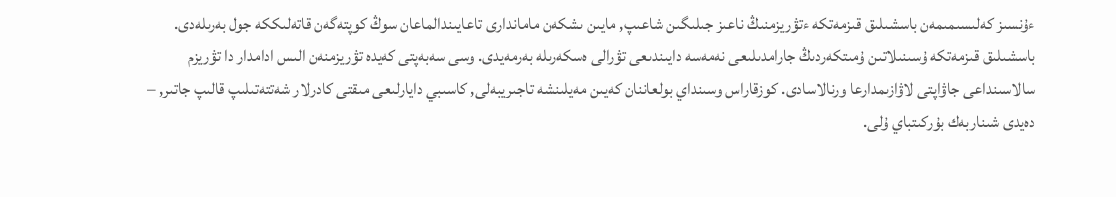ءۇنسىز كەلىسىمىمەن باسشىلىق قىزمەتكە ءتۋريزمنىڭ ناعىز جىلىگىن شاعىپ, مايىن ىشكەن ماماندارى تاعايىندالماعان سوڭ كوپتەگەن قاتەلىككە جول بەرىلەدى. باسشىلىق قىزمەتكە ۇسىنىلاتىن ۇمىتكەردىڭ جارامدىلىعى نەمەسە دايىندىعى تۋرالى ەسكەرىلە بەرمەيدى. وسى سەبەپتى كەيدە تۋريزمنەن الىس ادامدار دا تۋريزم سالاسىنداعى جاۋاپتى لاۋازىمدارعا ورنالاسادى. كوزقاراس وسىنداي بولعاننان كەيىن مەيلىنشە تاجىريبەلى, كاسىبي دايارلىعى مىقتى كادرلار شەتتەتىلىپ قالىپ جاتىر, – دەيدى شىناربەك بۇركىتباي ۇلى.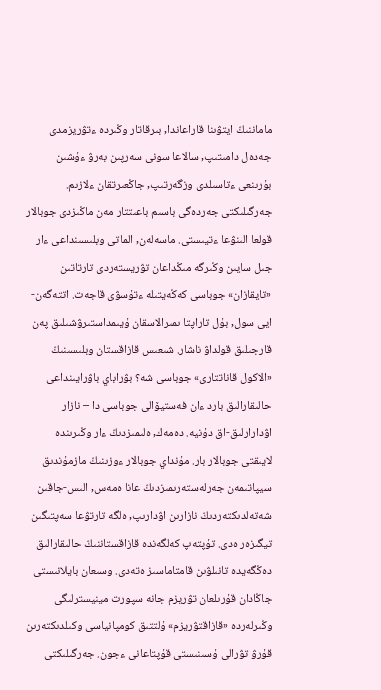ماماننىڭ ايتۋىنا قاراعاندا, بىرقاتار وڭىردە ءتۋريزمدى جەدەل دامىتىپ, سالاعا سونى سەرپىن بەرۋ ءۇشىن بۇرىنعى ءتاسىلدى وزگەرتىپ, جاڭعىرتقان ءلازىم. جەرگىلىكتى جەردەگى باسىم باعىتتار مەن ماڭىزدى جوبالار قولعا الىنۋعا ءتيىستى. ماسەلەن, الماتى وبلىسىنداعى ءار جىل سايىن وڭىرگە مىڭداعان تۋريستەردى تارتاتىن «تايقازان» جوباسى كەڭەيتىلە ءتۇسۋى قاجەت. اتتەگەن-ايى سول, بۇل تاراپتا ىمىرالاسقان ۇيىمداستىرۋشىلىق پەن قارجىلىق قولداۋ ناشار. شىعىس قازاقستان وبلىسىنىڭ «الاكول قاناتتارى» جوباسى شە؟ بۋراباي باۋرايىنداعى حالىقارالىق بارد ءان فەستيۆالى جوباسى دا – نازار اۋدارارلىق-اق دۇنيە. دەمەك, ەلىمىزدىڭ ءار وڭىرىندە لايىقتى جوبالار بار. مۇنداي جوبالار ءوزىنىڭ مازمۇندىق سيپاتىمەن جەرلەستەرىمىزدىڭ عانا ەمەس, الىس-جاقىن شەتەلدىكتەردىڭ نازارىن اۋدارىپ, ەلگە تارتۋعا سەپتىگىن تيگىزەر ەدى. تۇپتەپ كەلگەندە قازاقستاننىڭ حالىقارالىق دەڭگەيدە تانىلۋىن قامتاماسىز ەتەدى. وسىعان بايلانىستى جاڭادان قۇرىلعان تۋريزم جانە سپورت مينيسترلىگى وڭىرلەردە «قازاقتۋريزم» ۇلتتىق كومپانياسى وكىلدىكتەرىن قۇرۋ تۋرالى ۇسىنىستى قۇپتاعانى ءجون. جەرگىلىكتى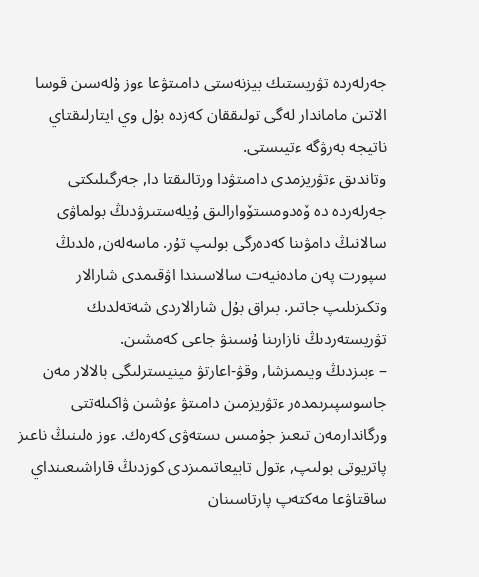جەرلەردە تۋريستىك بيزنەستى دامىتۋعا ءوز ۇلەسىن قوسا الاتىن ماماندار لەگى تولىققان كەزدە بۇل وي ايتارلىقتاي ناتيجە بەرۋگە ءتيىستى.
وتاندىق ءتۋريزمدى دامىتۋدا ورتالىقتا دا, جەرگىلىكتى جەرلەردە دە ۆەدومستۆوارالىق ۇيلەستىرۋدىڭ بولماۋى سالانىڭ دامۋىنا كەدەرگى بولىپ تۇر. ماسەلەن, ەلدىڭ سپورت پەن مادەنيەت سالاسىندا اۋقىمدى شارالار وتكىزىلىپ جاتىر. بىراق بۇل شارالاردى شەتەلدىك تۋريستەردىڭ نازارىنا ۇسىنۋ جاعى كەمشىن.
– ءبىزدىڭ ويىمىزشا, وقۋ-اعارتۋ مينيسترلىگى بالالار مەن جاسوسپىرىمدەر ءتۋريزمىن دامىتۋ ءۇشىن ۋاكىلەتتى ورگاندارمەن تىعىز جۇمىس ىستەۋى كەرەك. ءوز ەلىنىڭ ناعىز پاتريوتى بولىپ, ءتول تابيعاتىمىزدى كوزدىڭ قاراشىعىنداي ساقتاۋعا مەكتەپ پارتاسىنان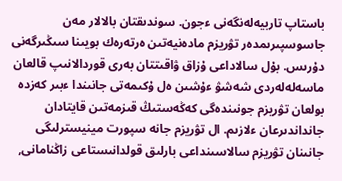باستاپ تاربيەلەنگەنى ءجون. سوندىقتان بالالار مەن جاسوسپىرىمدەر تۋريزم مادەنيەتىن ەرتەرەك بويىنا سىڭىرگەنى دۇرىس. بۇل سالاداعى ۇزاق ۋاقىتتان بەرى قوردالانىپ قالعان ماسەلەلەردى شەشۋ ءۇشىن ەل ۇكىمەتى جانىندا ءبىر كەزدە بولعان تۋريزم جونىندەگى كەڭەستىڭ قىزمەتىن قايتادان جانداندىرعان ءلازىم. ال تۋريزم جانە سپورت مينيسترلىگى جانىنان تۋريزم سالاسىنداعى بارلىق قولدانىستاعى زاڭنامانى,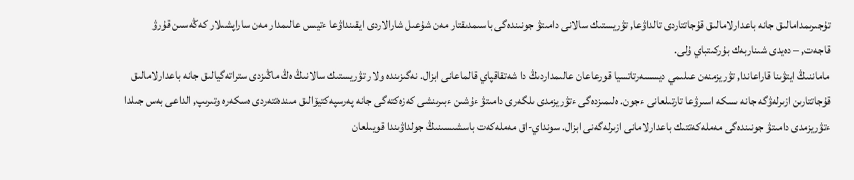تۇجىرىمدامالىق جانە باعدارلامالىق قۇجاتتاردى تالداۋعا, تۋريستىك سالانى دامىتۋ جونىندەگى باسىمدىقتار مەن شۇعىل شارالاردى ايقىنداۋعا ءتيىس عالىمدار مەن ساراپشىلار كەڭەسىن قۇرۋ قاجەت, – دەيدى شىناربەك بۇركىتباي ۇلى.
ماماننىڭ ايتۋىنا قاراعاندا, تۋريزمنەن عىلىمي ديسسەرتاتسيا قورعاعان عالىمداردىڭ دا شەتقاقپاي قالماعانى ابزال. نەگىزىندە ولار تۋريستىك سالانىڭ ەڭ ماڭىزدى ستراتەگيالىق جانە باعدارلامالىق قۇجاتتارىن ازىرلەۋگە جانە ىسكە اسىرۋعا تارتىلعانى ءجون. ەلىمىزدەگى ءتۋريزمدى ىلگەرى دامىتۋ ءۇشىن ءبىرىنشى كەزەكتەگى جانە پەرسپەكتيۆالىق مىندەتتەردى ەسكەرە وتىرىپ, الداعى بەس جىلدا ءتۋريزمدى دامىتۋ جونىندەگى مەملەكەتتىك باعدارلامانى ازىرلەگەنى ابزال. سونداي-اق مەملەكەت باسشىسىنىڭ جولداۋىندا قويىلعان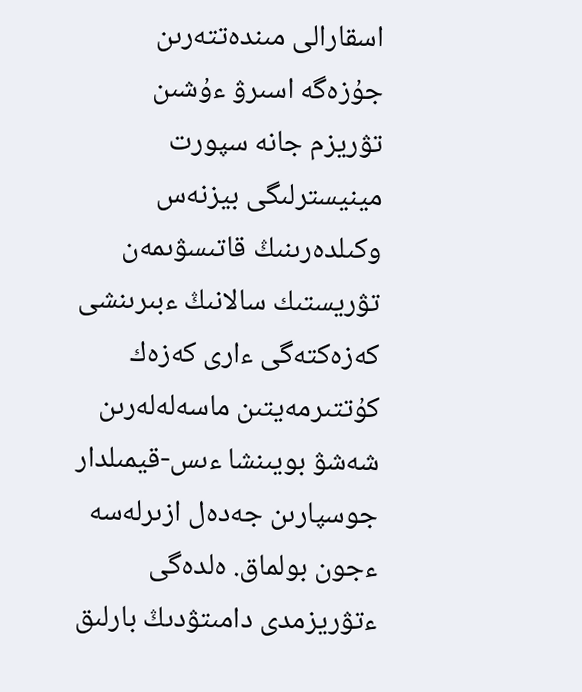اسقارالى مىندەتتەرىن جۇزەگە اسىرۋ ءۇشىن تۋريزم جانە سپورت مينيسترلىگى بيزنەس وكىلدەرىنىڭ قاتىسۋىمەن تۋريستىك سالانىڭ ءبىرىنشى كەزەكتەگى ءارى كەزەك كۇتتىرمەيتىن ماسەلەلەرىن شەشۋ بويىنشا ءىس-قيمىلدار جوسپارىن جەدەل ازىرلەسە ءجون بولماق. ەلدەگى ءتۋريزمدى دامىتۋدىڭ بارلىق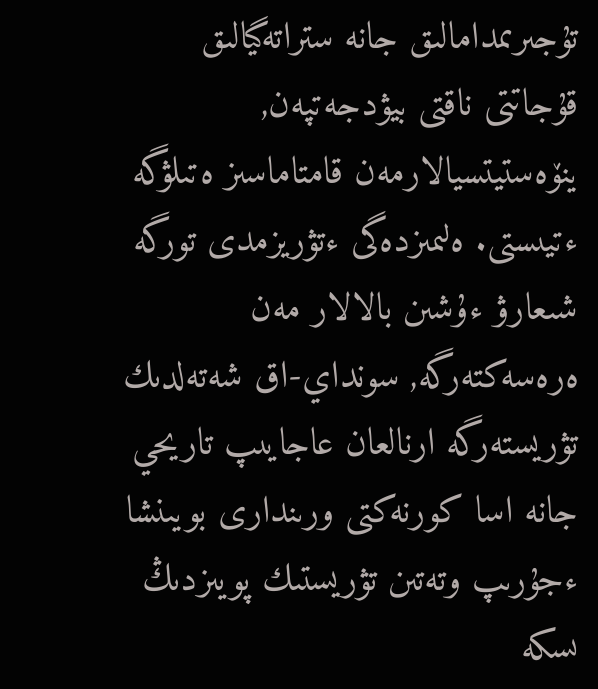تۇجىرىمدامالىق جانە ستراتەگيالىق قۇجاتتى ناقتى بيۋدجەتپەن, ينۆەستيتسيالارمەن قامتاماسىز ەتىلۋگە ءتيىستى. ەلىمىزدەگى ءتۋريزمدى تورگە شىعارۋ ءۇشىن بالالار مەن ەرەسەكتەرگە, سونداي-اق شەتەلدىك تۋريستەرگە ارنالعان عاجايىپ تاريحي جانە اسا كورنەكتى ورىندارى بويىنشا ءجۇرىپ وتەتىن تۋريستىك پويىزدىڭ ىسكە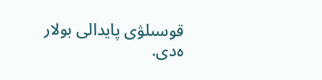قوسىلۋى پايدالى بولار ەدى.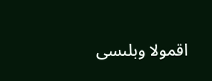اقمولا وبلىسى